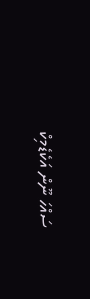ސައްހަ ނޫން އަކެޑެމިކް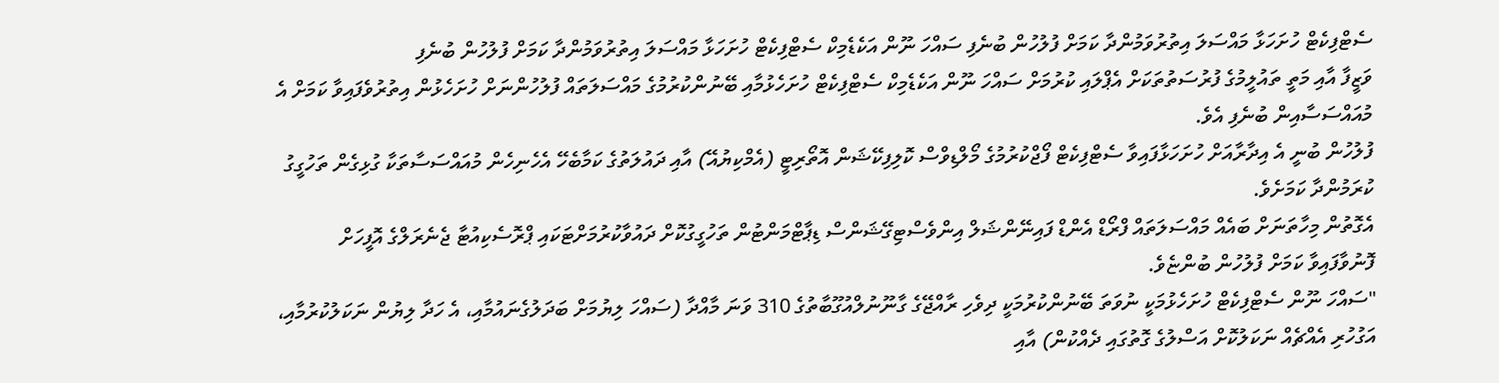ސެޓްފިކެޓް ހުށަހަޅާ މައްސަލަ އިތުރުވަމުންދާ ކަމަށް ފުލުހުން ބުނެފި ސައްހަ ނޫން އަކެޑެމިކް ސެޓްފިކެޓް ހުށަހަޅާ މައްސަލަ އިތުރުވަމުންދާ ކަމަށް ފުލުހުން ބުނެފި
ވަޒީފާ އާއި މަތީ ތައުލީމުގެ ފުރުސަތުތަކަށް އެޕްލައި ކުރުމަށް ސައްހަ ނޫން އަކެޑެމިކް ސެޓްފިކެޓް ހުށަހެޅުމާއި ބޭނުންކުރުމުގެ މައްސަލަތައް ފުލުހުންނަށް ހުށަހެޅުން އިތުރުވެފައިވާ ކަމަށް އެ މުއައްސަސާއިން ބުނެފި އެވެ.
ފުލުހުން ބުނީ އެ އިދާރާއަށް ހުށަހަޅާފައިވާ ސެޓްފިކެޓް ފޯޖްކުރުމުގެ މޯލްޑިވްސް ކޮލިފިކޭޝަން އޮތޯރިޓީ (އެމްކިޔުއޭ) އާއި ދައުލަތުގެ ކަމާބެހޭ އެހެނިހެން މުއައްސަސާތަކާ ގުޅިގެން ތަހުގީގު ކުރަމުންދާ ކަމަށެވެ.
އެގޮތުން މިހާތަނަށް ބައެއް މައްސަލަތައް ފްރޯޑް އެންޑް ފައިނޭންޝަލް އިންވެސްޓިގޭޝަންސް ޑިޕާޓްމަންޓުން ތަހުގީގުކޮށް ދައުވާކުރުމަށްޓަކައި ޕްރޮސެކިއުޓާ ޖެނެރަލްގެ އޮފީހަށް ފޮނުވާފައިވާ ކަމަށް ފުލުހުން ބުންޏެވެ.
"ސައްހަ ނޫން ސެޓްފިކެޓް ހުށަހެޅުމަކީ ނުވަތަ ބޭނުންކުރުމަކީ ދިވެހި ރާއްޖޭގެ ގާނޫނުލްއުގޫބާތުގެ 310 ވަނަ މާއްދާ (ސައްހަ ލިޔުމަށް ބަދަލުގެނައުމާއި، އެ ހަދާ ލިޔުން ނަކަލުކުރުމާއި، އަގުހުރި އެއްޗެއް ނަކަލުކޮށް އަސްލުގެ ގޮތުގައި ދެއްކުން) އާއި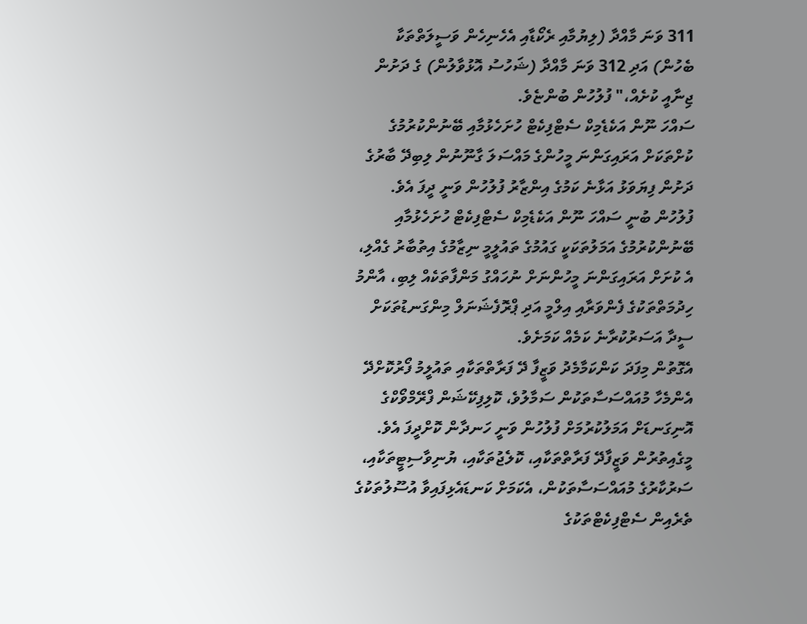311 ވަނަ މާއްދާ (ލިޔުމާއި ރެކޯޑާއި އެހެނިހެން ވަސީލަތްތަކާ ބެހުން) އަދި 312 ވަނަ މާއްދާ (ޝަހުސު އޮޅުވާލުން) ގެ ދަށުން ޖިނާއީ ކުށެއް،" ފުލުހުން ބުންޏެވެ.
ސައްހަ ނޫން އަކެޑެމިކް ސެޓްފިކެޓް ހުށަހެޅުމާއި ބޭނުންކުރުމުގެ ކުށްތަކަށް އަރައިގަންނަ މީހުންގެ މައްސަލަ ގާނޫނުން ލިބިދޭ ބާރުގެ ދަށުން ފިޔަވަޅު އަޅާނެ ކަމުގެ އިންޒާރު ފުލުހުން ވަނީ ދީފަ އެވެ.
ފުލުހުން ބުނީ ސައްހަ ނޫން އަކެޑެމިކް ސެޓްފިކެޓް ހުށަހެޅުމާއި ބޭނުންކުރުމުގެ އަމަލުތަކަކީ ގައުމުގެ ތައުލީމީ ނިޒާމުގެ އިތުބާރު ގެއްލި، އެ ކުށަށް އަރައިގަންނަ މީހުންނަށް ނުހައްގު މަންފާތަކެއް ލިބި، އާންމު ހިދުމަތްތަކުގެ ފެންވަރާއި އިލްމީ އަދި ޕްރޮފެޝަނަލް މިންގަނޑުތަކަށް ސީދާ އަސަރުކުރާނެ ކަމެއް ކަމަށެވެ.
އެގޮތުން މިފަދަ ކަންކަމާމެދު ވަޒީފާ ދޭ ފަރާތްތަކާއި ތައުލީމު ފޯރުކޮށްދޭ އެންމެހާ މުއައްސަސާތަކުން ސަމާލުވެ، ކޮލިފިކޭޝަން ފްރޭމްވޯކްގެ އޮނިގަނޑަށް އަމަލުކުރުމަށް ފުލުހުން ވަނީ ހަނދާން ކޮށްދީފަ އެވެ.
މީގެއިތުރުން ވަޒީފާދޭ ފަރާތްތަކާއި، ކޮލެޖުތަކާއި، ޔުނިވާސިޓީތަކާއި، ސަރުކާރުގެ މުއައްސަސާތަކުން، އެކަމަށް ކަނޑައެޅިފައިވާ އުސޫލުތަކުގެ ތެރެއިން ސެޓްފިކެޓްތަކުގެ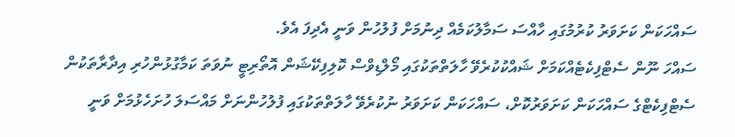ސައްހަކަން ކަށަވަރު ކުރުމުގައި ހާއްސަ ސަމާލުކަމެއް ދިނުމަށް ފުލުހުން ވަނީ އެދިފަ އެވެ.
ސައްހަ ނޫން ސެޓްފިކެޓެއްކަމަށް ޝައްކުކުރެވޭ ހާލަތްތަކުގައި މޯލްޑިވްސް ކޮލިފިކޭޝަން އޮތޯރިޓީ ނުވަތަ ކަމާގުޅުންހުރި އިދާރާތަކުން ސެޓްފިކެޓްގެ ސައްހަކަން ކަށަވަރުކޮށް، ސައްހަކަން ކަށަވަރު ނުކުރެވޭ ހާލަތްތަކުގައި ފުލުހުންނަށް މައްސަލަ ހުށަހެޅުމަށް ވަނީ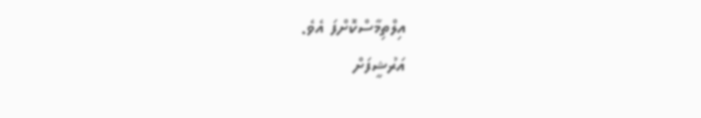އިލްތިމާސްކޮށްފަ އެވެ.
އަރުޝީފަށް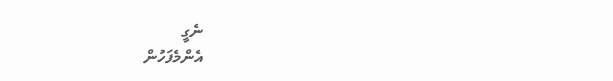ނެގީ
އެންމެފަހުން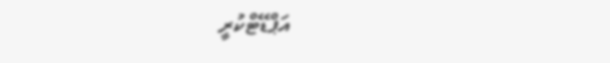އަޕްޑޭޓްކުރީ